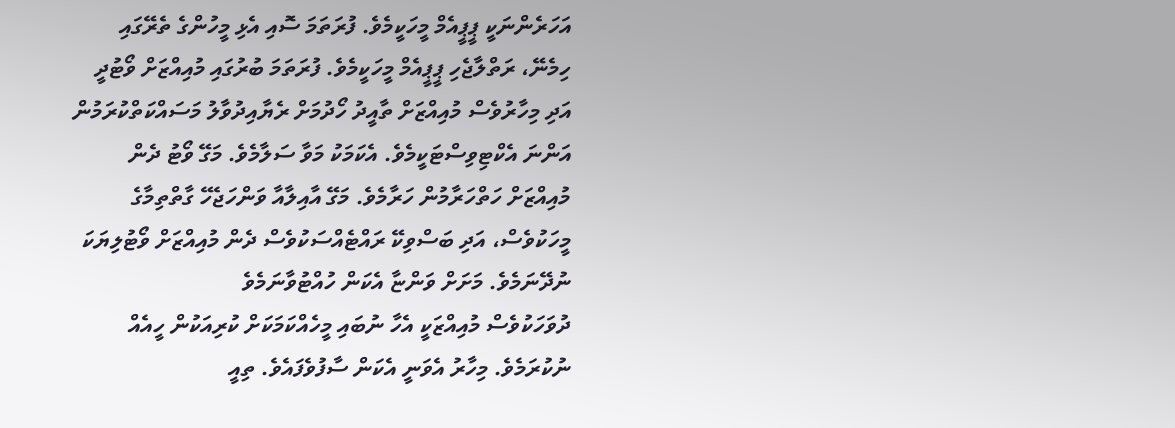އަހަރެންނަކީ ޕީޕީއެމް މީހަކީމެވެ. ފުރަތަމަ ސޮއި އެޅި މީހުންގެ ތެރޭގައި ހިމެނޭ، ރަތްލާޖެހި ޕީޕީއެމް މީހަކީމެވެ. ފުރަތަމަ ބުރުގައި މުއިއްޒަށް ވޯޓުދީ އަދި މިހާރުވެސް މުއިއްޒަށް ތާއީދު ހޯދުމަށް ރެޔާއިދުވާލު މަސައްކަތްކުރަމުން އަންނަ އެކްޓިވިސްޓަކީމެވެ. އެކަމަކު މަވާ ސަލާމެވެ. މަގޭ ވޯޓު ދެން މުއިއްޒަށް ހަތްހަރާމުން ހަރާމެވެ. މަގޭ އާއިލާއާ ވަންހަޖެހޭ ގާތްތިމާގެ މީހަކުވެސް، އަދި ބަސްވިކޭ ރައްޓެއްސަކުވެސް ދެން މުއިއްޒަށް ވޯޓުލިޔަކަ ނުދޭނަމެވެ. މަށަށް ވަންޏާ އެކަން ހުއްޓުވާނަމެވެ
ދުވަހަކުވެސް މުއިއްޒަކީ އެހާ ނުބައި މީހެއްކަމަކަށް ކުރިއަކުން ހީއެއް ނުކުރަމެވެ. މިހާރު އެވަނީ އެކަން ސާފުވެފައެވެ. ތިއީ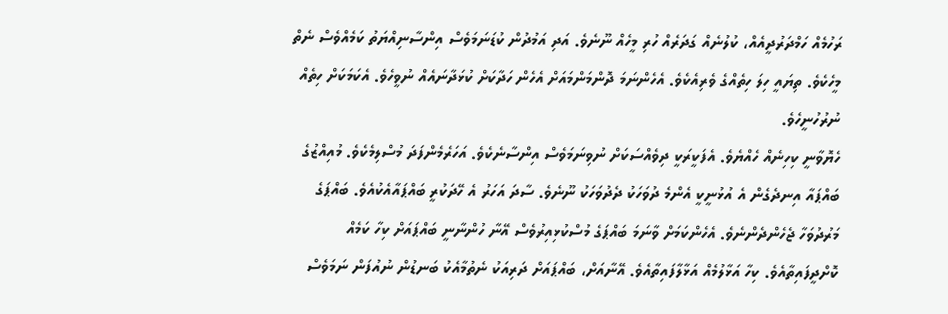ރަހުމެއް ހަމްދަރުދީއެއް، ކުލުނެއް ގަދަރެއް ހުރި މީހެއް ނޫނެވެ. އަދި އަމުދުން ކުޑަނަމަވެސް އިންސާނިއްޔަތު ކަމެއްވެސް ނެތް މީހެކެވެ. ތިޔައީ ހިލަ ހިތެއްގެ ވެރިއެކެވެ. އެހެންނަމަ ދޮންމަންމައަށް އެހެން ހަދާކަށް ކުޅަދާނައެއް ނުވީހެވެ. އެކަމަކަށް ހިތެއް ނުރުހުނީހެވެ.
ހެޔޮވާނީ ކިހިނެއް ހެއްޔެވެ. އެފަކީރަކީ ދިވެއްސަކަށް ނުވިނަމަވެސް އިންސާނެކެވެ. އަހަރެމެންފަދަ މުސްލިމެކެވެ. މުއިއްޒުގެ ބައްޕައާ އިނދެގެން އެ އުޅުނީކީ އެންމެ ދުވަހަކު ދެދުވަހަކު ނޫނެވެ. ސާދަ އަހަރު އެ ހޭދަކުރީ ބައްޕައާއެކުއެވެ. ބައްޕަގެ މަރުދުވަހާ ޖެހެންދެންނެވެ. އެހެންކަމަށް ވާނަމަ ބައްޕަގެ މުސްކުޅިއިރުވެސް އޭނާ ހުންނާނީ ބައްޕައަށް ކިހާ ކަމެއް ކޮށްދީފައިތާއެވެ. ކިހާ އަޅާލުމެއް އަޅާލާފައިތާއެވެ. އޭނާއަށް، ބައްޕައަށް ދަރިއަކު ނެތުމާއެކު ބަނޑުން ނުއުފަން ނަމަވެސް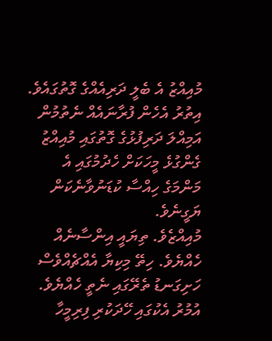މުއިއްޒު އެ ބެލީ ދަރިއެއްގެ ގޮތުގައެވެ. އިތުރު އެހެން ފުރާނައެއް ނެތުމުން އަމިއްލަ ދަރިފުޅުގެ ގޮތުގައި މުއިއްޒު ގެންގުޅެ މީހަކަށް ހެދުމުގައި އެ މަންމަގެ ހިއްސާ ކުޑަނުވާނެކަން ޔަގީނެވެ.
މުއިއްޒެވެ. ތިޔައީ އިންސާނެއް ހެއްޔެވެ. ހިތޭ މިކިޔާ އެއްޗެއްވެސް ހަށިގަނޑު ތެރޭގައި ނެތީ ހެއްޔެވެ. އުމުރު އެކުގައި ހޭދަކުރި ފިރިމީހާ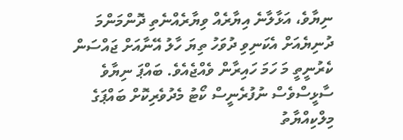ނިޔާވެ، އަޅާލާނެ އިޔާރެއް ވިޔާރެއްނެތި ދޮންމަންމަ ދުނިޔެއަށް އެކަނިވި ދުވަހު ތިޔަ ހާލު އޭނާއަށް ޖައްސަން ކެރުނީތީ މަ ހަމަ ހައިރާން ވެއްޖެއެވެ. ބައްޕަ ނިޔާވެ ސާޅީސްވެސް ނުފުރެނީސް ކޯޓު މެދުވެރިކޮށް ބައްޕަގެ މިލްކިއްޔާތު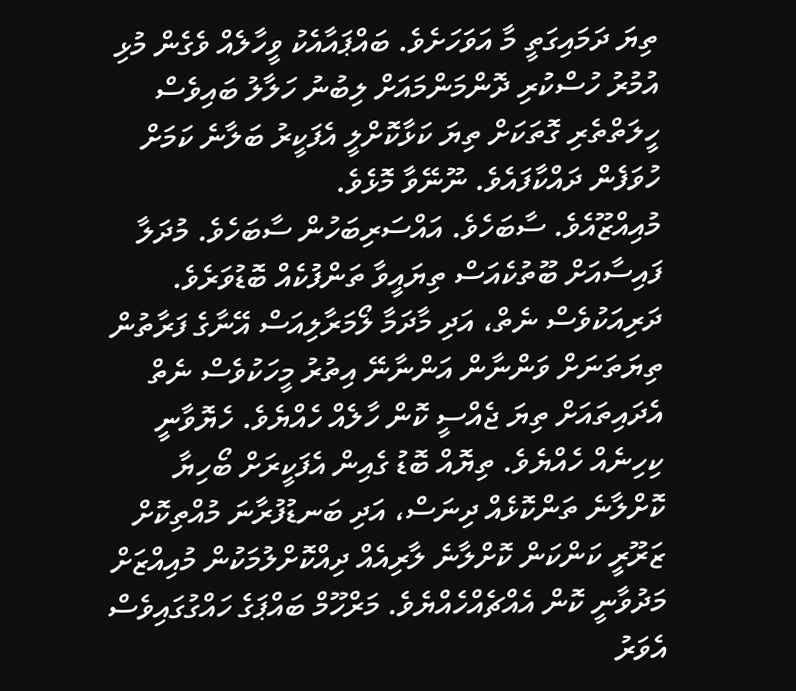ތިޔަ ދަމައިގަތީ މާ އަވަހަށެވެ. ބައްޕައާއެކު ވީހާލެއް ވެގެން މުޅި އުމުރު ހުސްކުރި ދޮންމަންމައަށް ލިބުނު ހަލާލު ބައިވެސް ހީލަތްތެރި ގޮތަކަށް ތިޔަ ކަޅާކޮށްލީ އެފަކީރު ބަލާނެ ކަމަށް ހުވަފެން ދައްކާފައެވެ. ނޫނޭވާ މޮޅެވެ.
މުއިއްޒޫއެވެ. ސާބަހެވެ. އައްސަރިބަހުން ސާބަހެވެ. މުދަލާ ފައިސާއަށް ބޫތުކެއަސް ތިޔައީވާ ތަންފުކެއް ބޮޑުވަރެވެ. ދަރިއަކުވެސް ނެތް، އަދި މާދަމާ ލޯމަރާލިއަސް އޭނާގެ ފަރާތުން ތިޔަތަނަށް ވަންނާން އަންނާނޭ އިތުރު މީހަކުވެސް ނެތް އެދައިތައަށް ތިޔަ ޖެއްސީ ކޮން ހާލެއް ހެއްޔެވެ. ހެޔޮވާނީ ކިހިނެއް ހެއްޔެވެ. ތިޔޮއް ބޮޑު ގެއިން އެފަކީރަށް ބޯހިޔާ ކޮށްލާނެ ތަންކޮޅެއް ދިނަސް، އަދި ބަނޑުފުރާނަ މުއްތިކޮށް ޒަރޫރީ ކަންކަން ކޮށްލާނެ ލާރިއެއް ދިއްކޮށްލުމަކުން މުއިއްޒަށް މަދުވާނީ ކޮން އެއްޗެއްހެއްޔެވެ. މަރްހޫމް ބައްޕަގެ ހައްގުގައިވެސް އެވަރު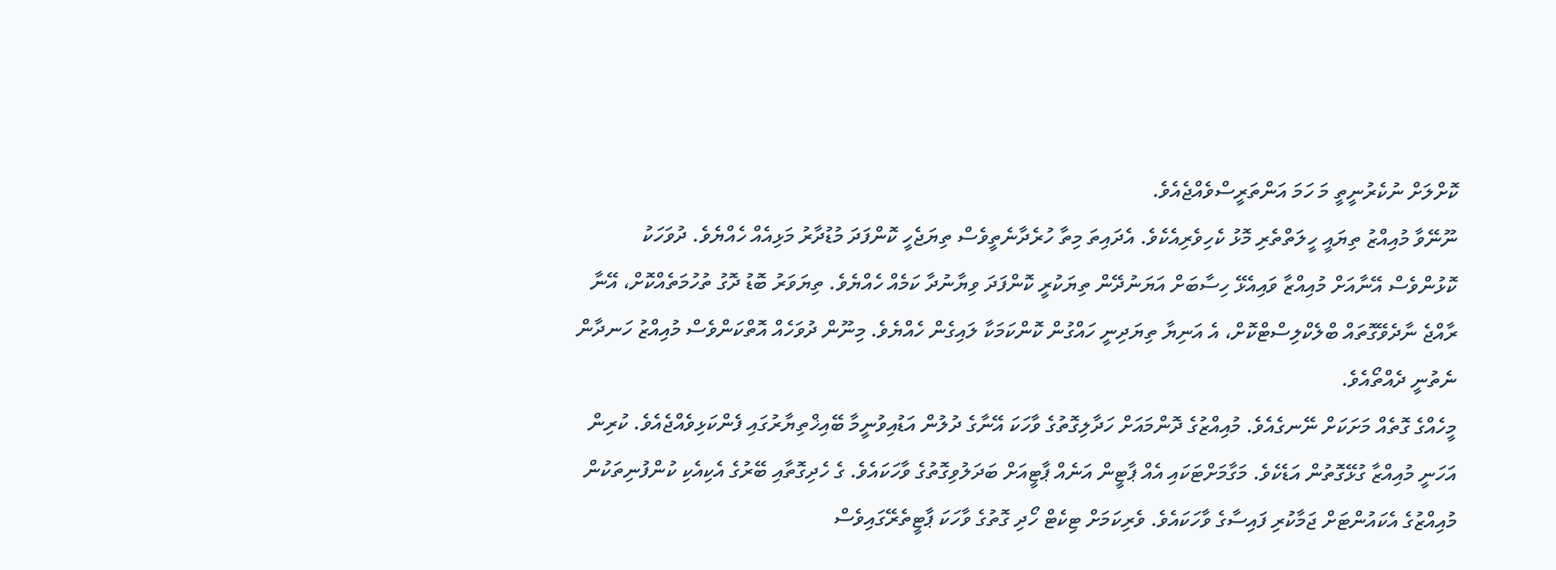ކޮށްލަށް ނުކެރުނީތީ މަ ހަމަ އަންތަރީސްވެއްޖެއެވެ.
ނޫނޭވާ މުއިއްޒު ތިޔައީ ހީލަތްތެރި މޮޅު ކެހިވެރިއެކެވެ. އެދައިތަ މިތާ ހުރެދާނެތީވެސް ތިޔަޖެހީ ކޮންފަދަ މުޑުދާރު މަޅިއެއް ހެއްޔެވެ. ދުވަހަކު ކޮޅުންވެސް އޭނާއަށް މުއިއްޒާ ވައިއެޅޭ ހިސާބަށް އަޔަނުދޭން ތިޔަކުރީ ކޮންފަދަ ވިޔާނުދާ ކަމެއް ހެއްޔެވެ. ތިޔަވަރު ބޮޑު ދޮގު ތުހުމަތެއްކޮށް، އޭނާ ރާއްޖެ ނާދެވޭގޮތައް ބްލެކްލިސްޓްކޮށް، އެ އަނިޔާ ތިޔަދިނީ ހައްގުން ކޮންކަމަކާ ލައިގެން ހެއްޔެވެ. މިނޫން ދުވަހެއް އޮތްކަންވެސް މުއިއްޒު ހަނދާން ނެތުނީ ދެއްތޯއެވެ.
މީހެއްގެ ގޮތެއް މަށަކަށް ނޭނގެއެވެ. މުއިއްޒުގެ ދޮންމައަށް ހަދާލިގޮތުގެ ވާހަކަ އޭނާގެ ދުލުން އަޑުއިވުނީމާ ބޭއިޚްތިޔާރުގައި ފެންކަޅިވެއްޖެއެވެ. ކުރިން އަހަނީ މުއިއްޒާ ގުޅޭގޮތުން އަޑެކެވެ. މަގާމަށްޓަކައި އެއް ޕާޓީން އަނެއް ޕާޓީއަށް ބަދަލުވިގޮތުގެ ވާހަކައެވެ. ގެ ހެދިގޮތާއި ބޭރުގެ އެކިއެކި ކުންފުނިތަކުން މުއިއްޒުގެ އެކައުންޓަށް ޖަމާކުރި ފައިސާގެ ވާހަކައެވެ. ވެރިކަމަށް ޓިކެޓް ހޯދި ގޮތުގެ ވާހަކަ ޕާޓީތެރޭގައިވެސް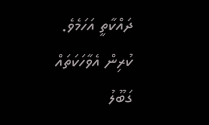ދައްކާތީ އަހަމެވެ. ކުރިން އެވާހަކަތައް ގަބޫލު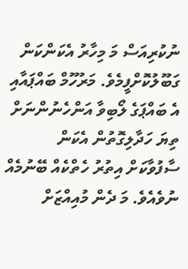ނުކުރިއަސް މަ މިހާރު އެކަންކަން ގަބޫލުކޮށްފީމެވެ. މަރުހޫމް ބައްޕައާއި އެ ބައްޕަގެ ލޯބިވާ އަންހެނުންނަށް ތިޔަ ހަދާލިގޮތުން އެކަން ސާފުވާކަށް އިތުރު ހެތްކެއް ބޭނުމެއް ނުވެއެވެ. މަ ދެން މުއިއްޒަށް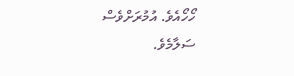ހޯހޯއެވެ. އުމުރަށްވެސް ސަލާމެވެ.